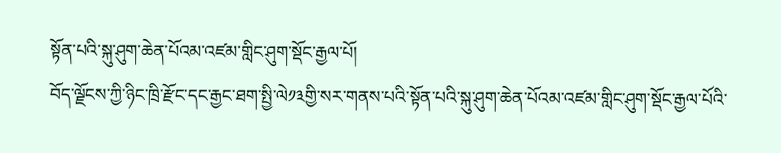སྟོན་པའི་སྐུ་ཤུག་ཆེན་པོའམ་འཛམ་གླིང་ཤུག་སྡོང་རྒྱལ་པོ།
བོད་ལྗོངས་ཀྱི་ཉིང་ཁྲི་རྫོང་དང་རྒྱང་ཐག་སྤྱི་ལེ༡༣གྱི་སར་གནས་པའི་སྟོན་པའི་སྐུ་ཤུག་ཆེན་པོའམ་འཛམ་གླིང་ཤུག་སྡོང་རྒྱལ་པོའི་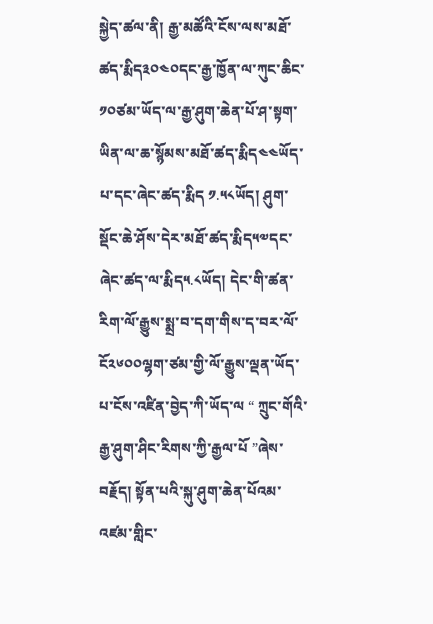སྐྱེད་ཚལ་ནི། རྒྱ་མཚོའི་ངོས་ལས་མཐོ་ཚད་རྨིད༣༠༤༠དང་རྒྱ་ཁྱོན་ལ་ཀུང་ཆིང་༡༠ཙམ་ཡོད་ལ་རྒྱ་ཤུག་ཆེན་པོ་ཤ་སྟག་ཡིན་ལ་ཆ་སྙོམས་མཐོ་ཚད་རྨིད༤༤ཡོད་པ་དང་ཞེང་ཚད་རྨིད ༡.༥༨ཡོད། ཤུག་སྡོང་ཆེ་ཤོས་དེར་མཐོ་ཚད་རྨིད༥༧དང་ཞེང་ཚད་ལ་རྨིད༥.༨ཡོད། དེང་གི་ཚན་རིག་ལོ་རྒྱུས་སྨྲ་བ་དག་གིས་ད་བར་ལོ་ངོ༢༦༠༠ལྷག་ཙམ་གྱི་ལོ་རྒྱུས་ལྡན་ཡོད་པ་ངོས་འཛིན་བྱེད་ཀི་ཡོད་ལ “ ཀྲུང་གོའི་རྒྱ་ཤུག་ཤིང་རིགས་ཀྱི་རྒྱལ་པོ ”ཞེས་བརྗོད། སྟོན་པའི་སྐུ་ཤུག་ཆེན་པོའམ་འཛམ་གླིང་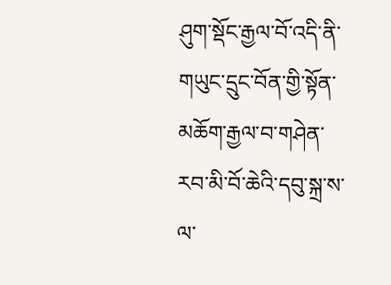ཤུག་སྡོང་རྒྱལ་བོ་འདི་ནི་གཡུང་དྲུང་བོན་གྱི་སྟོན་མཆོག་རྒྱལ་བ་གཤེན་རབ་མི་བོ་ཆེའི་དབུ་སྐྲ་ས་ལ་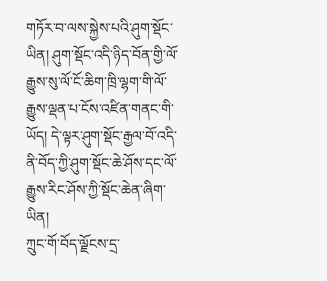གཏོར་བ་ལས་སྐྱེས་པའི་ཤུག་སྡོང་ཡིན། ཤུག་སྡོང་འདི་ཉིད་བོན་གྱི་ལོ་རྒྱུས་སུ་ལོ་ངོ་ཆིག་ཁྲི་ལྷག་གི་ལོ་རྒྱུས་ལྡན་པ་ངོས་འཛིན་གནང་གི་ཡོད། དེ་ལྟར་ཤུག་སྡོང་རྒྱལ་བོ་འདི་ནི་བོད་ཀྱི་ཤུག་སྡོང་ཆེ་ཤོས་དང་ལོ་རྒྱུས་རིང་ཤོས་ཀྱི་སྡོང་ཆེན་ཞིག་ཡིན།
ཀྲུང་གོ་བོད་ལྗོངས་དྲ་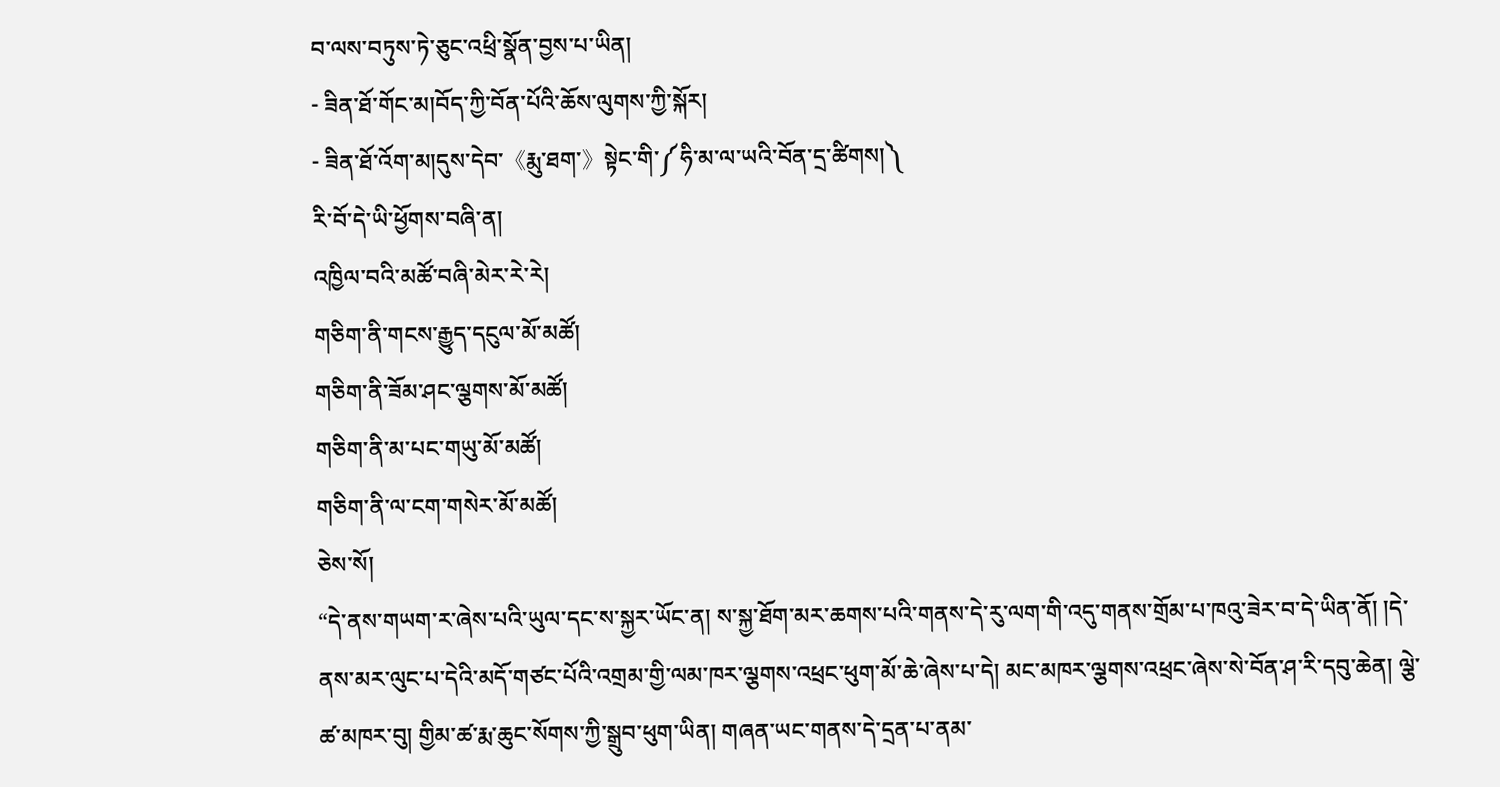བ་ལས་བཏུས་ཏེ་ཅུང་འཕྲི་སྣོན་བྱས་པ་ཡིན།
- ཟིན་ཐོ་གོང་མ།བོད་ཀྱི་བོན་པོའི་ཆོས་ལུགས་ཀྱི་སྐོར།
- ཟིན་ཐོ་འོག་མ།དུས་དེབ་《རྨུ་ཐག་》སྟེང་གི་༼ཧི་མ་ལ་ཡའི་བོན་དྲ་ཚིགས།༽
རི་བོ་དེ་ཡི་ཕྱོགས་བཞི་ན།
འཁྱིལ་བའི་མཚོ་བཞི་མེར་རེ་རེ།
གཅིག་ནི་གངས་རྒྱུད་དངུལ་མོ་མཚོ།
གཅིག་ནི་ཟོམ་ཤང་ལྕགས་མོ་མཚོ།
གཅིག་ནི་མ་པང་གཡུ་མོ་མཚོ།
གཅིག་ནི་ལ་ངག་གསེར་མོ་མཚོ།
ཅེས་སོ།
“དེ་ནས་གཡག་ར་ཞེས་པའི་ཡུལ་དང་ས་སྐྱར་ཡོང་ན། ས་སྐྱ་ཐོག་མར་ཆགས་པའི་གནས་དེ་རུ་ལག་གི་འདུ་གནས་གྲོམ་པ་ཁའུ་ཟེར་བ་དེ་ཡིན་ནོ། །དེ་ནས་མར་ལུང་པ་དེའི་མདོ་གཙང་པོའི་འགྲམ་གྱི་ལམ་ཁར་ལྕགས་འཕྲང་ཕུག་མོ་ཆེ་ཞེས་པ་དེ། མང་མཁར་ལྕགས་འཕྲང་ཞེས་སེ་བོན་ཤ་རི་དབུ་ཆེན། ལྕེ་ཚ་མཁར་བུ། གྱིམ་ཚ་རྨ་ཆུང་སོགས་ཀྱི་སྒྲུབ་ཕུག་ཡིན། གཞན་ཡང་གནས་དེ་དྲན་པ་ནམ་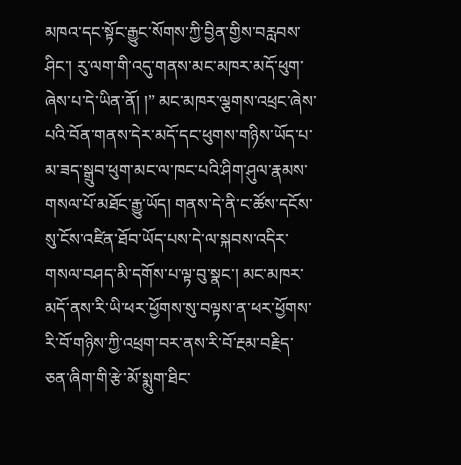མཁའ་དང་སྟོང་རྒྱུང་སོགས་ཀྱི་བྱིན་གྱིས་བརླབས་ཤིང་། རུ་ལག་གི་འདུ་གནས་མང་མཁར་མདོ་ཕུག་ཞེས་པ་དེ་ཡིན་ནོ། །” མང་མཁར་ལྕགས་འཕྲང་ཞེས་པའི་བོན་གནས་དེར་མདོ་དང་ཕུགས་གཉིས་ཡོད་པ་མ་ཟད་སྒྲུབ་ཕུག་མང་ལ་ཁང་པའི་ཤིག་ཤུལ་རྣམས་གསལ་པོ་མཐོང་རྒྱུ་ཡོད། གནས་དེ་ནི་ང་ཚོས་དངོས་སུ་ངོས་འཛིན་ཐོབ་ཡོད་པས་དེ་ལ་སྐབས་འདིར་གསལ་བཤད་མི་དགོས་པ་ལྟ་བུ་སྣང་། མང་མཁར་མདོ་ནས་རི་ཡི་ཕར་ཕྱོགས་སུ་བལྟས་ན་ཕར་ཕྱོགས་རི་བོ་གཉིས་ཀྱི་འཕྲག་བར་ནས་རི་བོ་རྔམ་བརྗིད་ཅན་ཞིག་གི་རྩེ་མོ་སྨུག་ཐིང་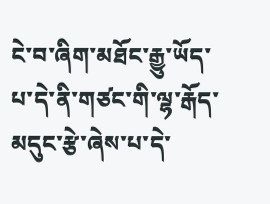ངེ་བ་ཞིག་མཐོང་རྒྱུ་ཡོད་པ་དེ་ནི་གཙང་གི་ལྷ་རྒོད་མདུང་རྩེ་ཞེས་པ་དེ་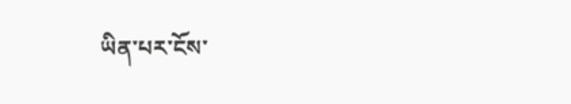ཡིན་པར་ངོས་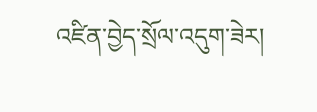འཛིན་བྱེད་སྲོལ་འདུག་ཟེར།